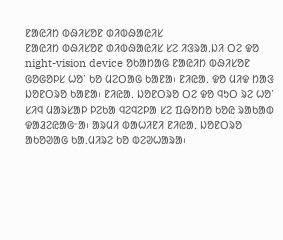ᱱᱟᱭᱤᱴ ᱵᱷᱤᱥᱚᱱ ᱰᱤᱵᱷᱟᱭᱤᱥ
ᱱᱟᱭᱤᱴ ᱵᱷᱤᱥᱚᱱ ᱰᱤᱵᱷᱟᱭᱤᱥ ᱥᱮ ᱤᱝᱨᱟᱹᱡᱤ ᱛᱮ ᱫᱚ night-vision device ᱚᱠᱟᱴᱟᱜ ᱱᱟᱭᱤᱴ ᱵᱷᱤᱥᱚᱱ ᱜᱚᱜᱚᱞᱥ ᱦᱚᱸ ᱠᱚ ᱢᱮᱛᱟᱜ ᱠᱟᱱᱟ᱾ ᱱᱤᱭᱟᱹ ᱫᱚ ᱢᱤᱫ ᱴᱟᱝ ᱡᱚᱱᱛᱨᱚ ᱠᱟᱱᱟ᱾ ᱱᱤᱭᱟᱹ ᱡᱚᱱᱛᱨᱚ ᱛᱮ ᱫᱚ ᱧᱩᱛ ᱨᱮ ᱦᱚᱸ ᱥᱤᱧ ᱢᱟᱨᱥᱟᱞ ᱞᱮᱠᱟ ᱧᱮᱧᱮᱞᱟ ᱥᱮ ᱯᱷᱚᱴᱚ ᱠᱚᱭ ᱨᱟᱠᱟᱵ ᱫᱟᱲᱮᱭᱟᱜᱼᱟ᱾ ᱟᱨᱢᱤ ᱵᱟᱦᱤᱱᱤ ᱱᱤᱭᱟᱹ ᱡᱚᱱᱛᱨᱚ ᱟᱠᱚᱣᱟᱜ ᱠᱟᱹᱢᱤᱨᱮ ᱠᱚ ᱵᱮᱣᱦᱟᱨᱟ᱾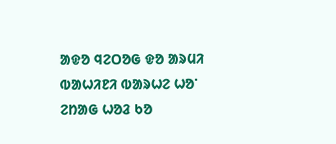ᱟᱫᱚ ᱧᱮᱛᱚᱜ ᱫᱚ ᱟᱨᱢᱤ ᱵᱟᱦᱤᱱᱤ ᱵᱟᱨᱦᱮ ᱦᱚᱸ ᱮᱴᱟᱜ ᱦᱚᱲ ᱠᱚ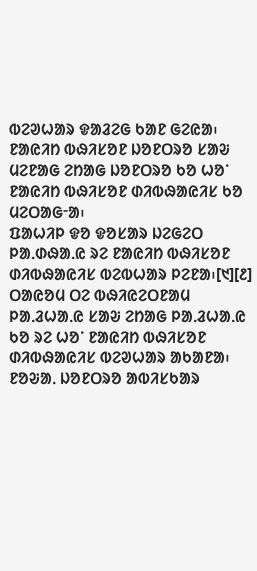ᱵᱮᱣᱦᱟᱨ ᱫᱟᱲᱮᱜ ᱠᱟᱱ ᱜᱮᱭᱟ᱾ ᱱᱟᱭᱤᱴ ᱵᱷᱤᱥᱚᱱ ᱡᱚᱱᱛᱨᱚ ᱥᱟᱶ ᱢᱮᱱᱟᱜ ᱮᱴᱟᱜ ᱡᱚᱱᱛᱨᱚ ᱠᱚ ᱦᱚᱸ ᱱᱟᱭᱤᱴ ᱵᱷᱤᱥᱚᱱ ᱰᱤᱵᱷᱟᱭᱤᱥ ᱠᱚ ᱢᱮᱛᱟᱜᱼᱟ᱾
ᱯᱟᱦᱤᱞ ᱫᱚ ᱫᱚᱥᱟᱨ ᱡᱮᱜᱮᱛ ᱞᱟᱹᱰᱷᱟᱹᱭ ᱨᱮ ᱱᱟᱭᱤᱴ ᱵᱷᱤᱥᱚᱱ ᱰᱤᱵᱷᱟᱭᱤᱥ ᱵᱮᱵᱦᱟᱨ ᱞᱮᱱᱟ᱾[᱑][᱒] ᱛᱟᱭᱚᱢ ᱛᱮ ᱵᱷᱤᱭᱮᱛᱱᱟᱢ ᱞᱟᱹᱲᱦᱟᱹᱭ ᱥᱟᱶ ᱮᱴᱟᱜ ᱞᱟᱹᱲᱦᱟᱹᱭ ᱠᱚ ᱨᱮ ᱦᱚᱸ ᱱᱟᱭᱤᱴ ᱵᱷᱤᱥᱚᱱ ᱰᱤᱵᱷᱟᱭᱤᱥ ᱵᱮᱣᱦᱟᱨ ᱟᱠᱟᱱᱟ᱾ ᱱᱚᱶᱟᱹ ᱡᱚᱱᱛᱨᱚ ᱟᱵᱤᱥᱠᱟᱨ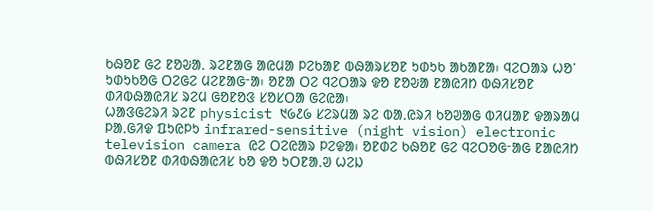ᱠᱷᱚᱱ ᱜᱮ ᱱᱚᱶᱟᱹ ᱨᱮᱱᱟᱜ ᱟᱭᱢᱟ ᱞᱮᱠᱟᱱ ᱵᱷᱟᱨᱥᱚᱱ ᱩᱰᱩᱠ ᱟᱠᱟᱱᱟ᱾ ᱧᱮᱛᱟᱨ ᱦᱚᱸ ᱩᱰᱩᱠᱚᱜ ᱛᱮᱜᱮ ᱢᱮᱱᱟᱜᱼᱟ᱾ ᱚᱱᱟ ᱛᱮ ᱧᱮᱛᱟᱨ ᱫᱚ ᱱᱚᱶᱟ ᱱᱟᱭᱤᱴ ᱵᱷᱤᱥᱚᱱ ᱰᱤᱵᱷᱟᱭᱤᱥ ᱨᱮᱢ ᱜᱚᱱᱚᱝ ᱥᱚᱥᱛᱟ ᱜᱮᱭᱟ᱾
ᱦᱟᱝᱜᱮᱨᱤ ᱨᱮᱱ physicist ᱑᱙᱒᱙ ᱥᱮᱨᱢᱟ ᱨᱮ ᱵᱟᱹᱭᱨᱤ ᱠᱚᱣᱟᱜ ᱵᱤᱢᱟᱱ ᱫᱟᱨᱟᱢ ᱞᱟᱹᱜᱤᱫ ᱯᱩᱭᱞᱩ infrared-sensitive (night vision) electronic television camera ᱭᱮ ᱛᱮᱭᱟᱨ ᱞᱮᱫᱟ᱾ ᱚᱱᱰᱮ ᱠᱷᱚᱱ ᱜᱮ ᱧᱮᱛᱚᱜᱼᱟᱜ ᱱᱟᱭᱤᱴ ᱵᱷᱤᱥᱚᱱ ᱰᱤᱵᱷᱟᱭᱤᱥ ᱠᱚ ᱫᱚ ᱩᱛᱱᱟᱹᱣ ᱦᱮᱡ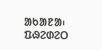ᱟᱠᱟᱱᱟ᱾
ᱯᱷᱮᱰᱮᱛ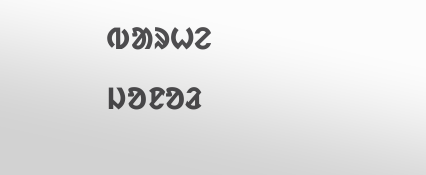ᱵᱟᱨᱦᱮ ᱡᱚᱱᱚᱲ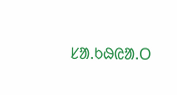ᱥᱟ.ᱠᱷᱭᱟ.ᱛ